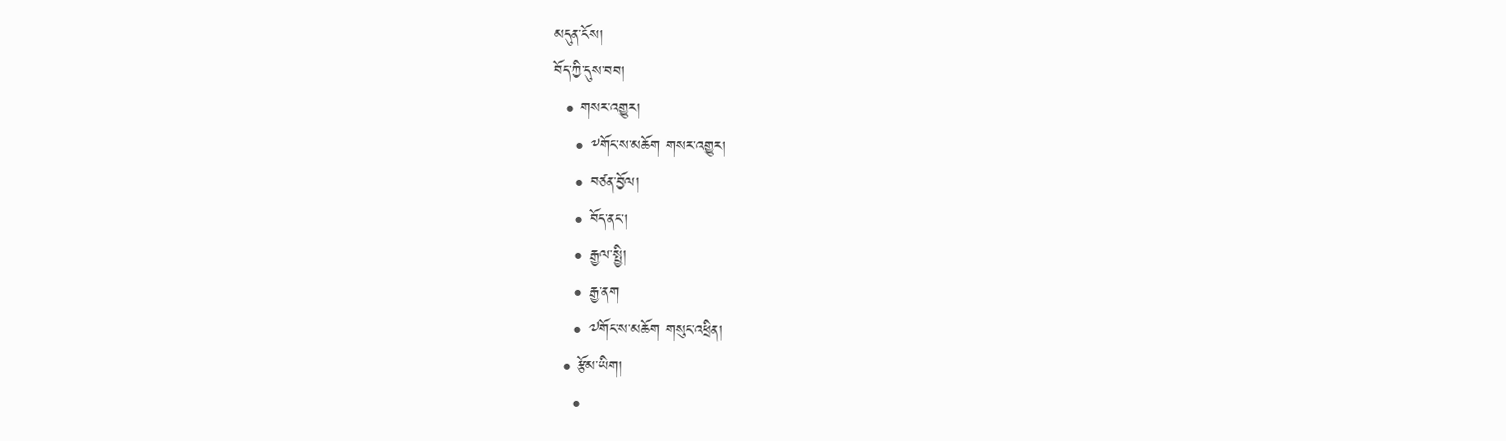མདུན་ངོས།
བོད་ཀྱི་དུས་བབ།
  • གསར་འགྱུར།
    • ༸གོང་ས་མཆོག གསར་འགྱུར།
    • བཙན་བྱོལ།
    • བོད་ནང་།
    • རྒྱལ་སྤྱི།
    • རྒྱ་ནག
    • ༧གོང་ས་མཆོག གསུང་འཕྲིན།
  • རྩོམ་ཡིག།
    •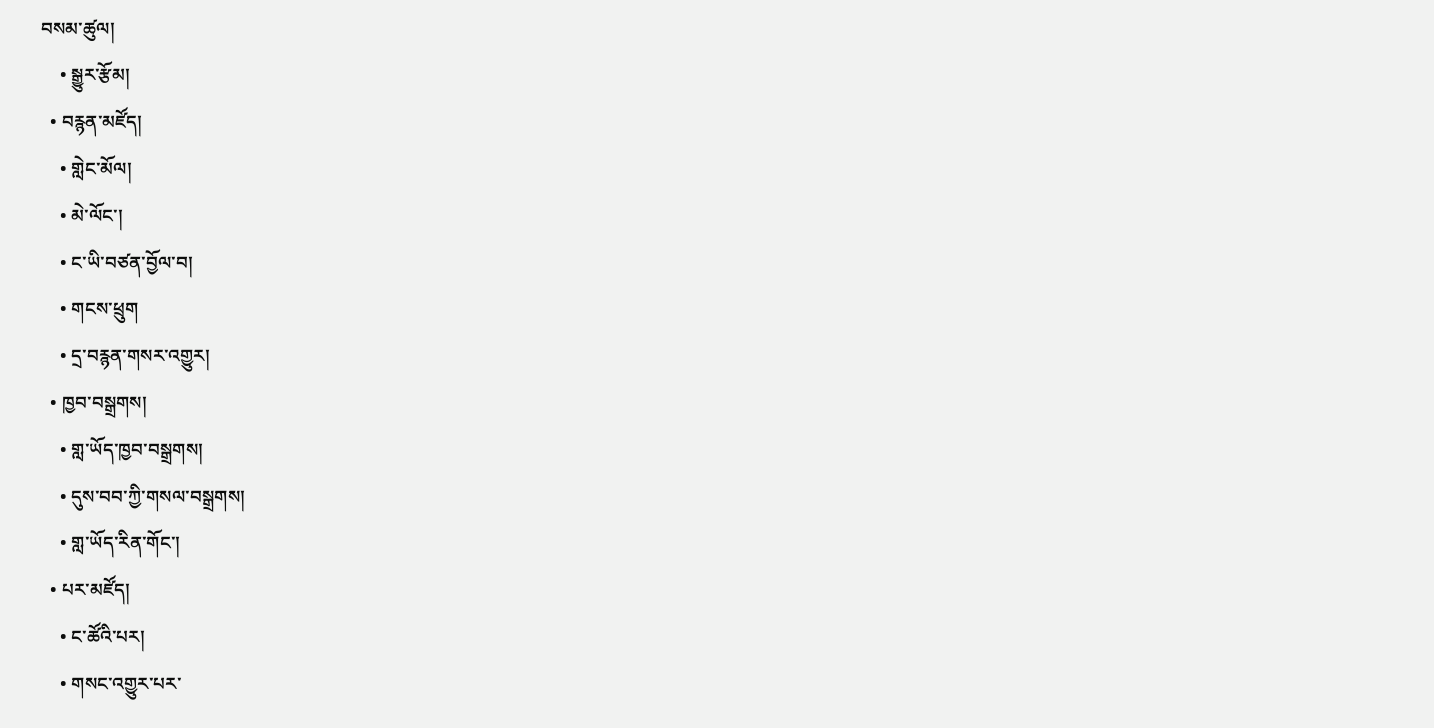བསམ་ཚུལ།
    • སྒྱུར་རྩོམ།
  • བརྙན་མཛོད།
    • གླེང་མོལ།
    • མེ་ལོང་།
    • ང་ཡི་བཙན་བྱོལ་བ།
    • གངས་ཕྲུག
    • དྲ་བརྙན་གསར་འགྱུར།
  • ཁྱབ་བསྒྲགས།
    • གླ་ཡོད་ཁྱབ་བསྒྲགས།
    • དུས་བབ་ཀྱི་གསལ་བསྒྲགས།
    • གླ་ཡོད་རིན་གོང་།
  • པར་མཛོད།
    • ང་ཚོའི་པར།
    • གསང་འགྱུར་པར་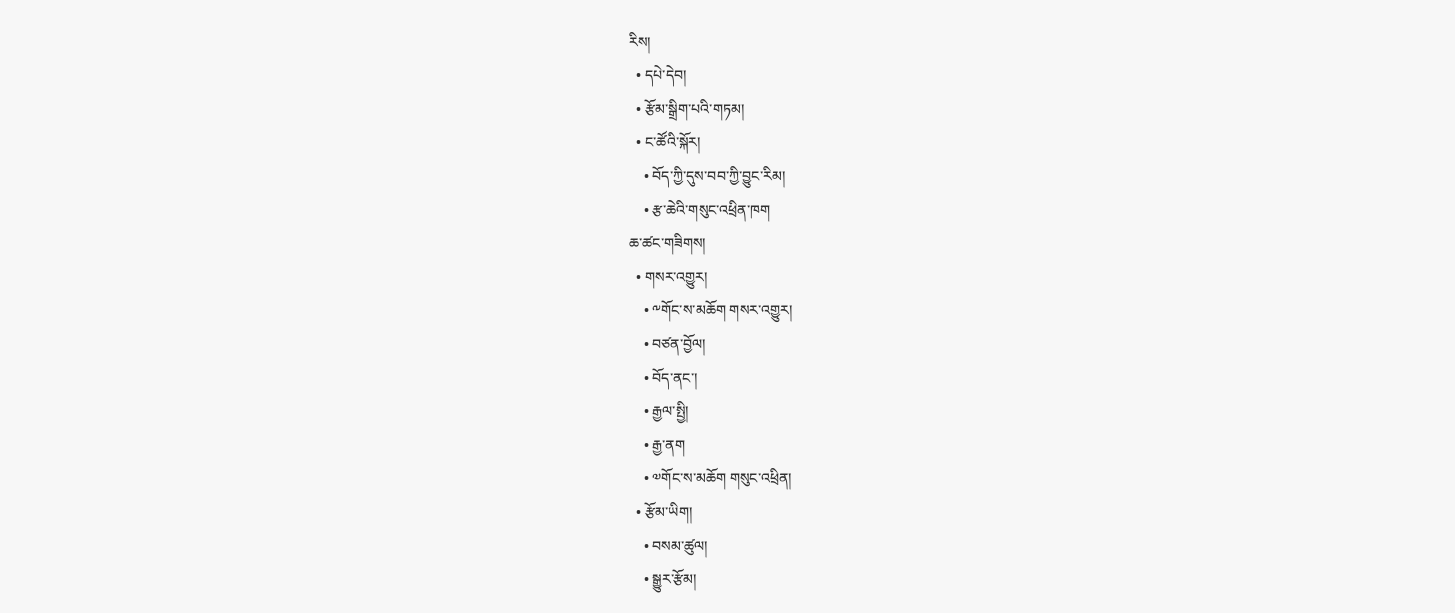རིས།
  • དཔེ་དེབ།
  • རྩོམ་སྒྲིག་པའི་གཏམ།
  • ང་ཚོའི་སྐོར།
    • བོད་ཀྱི་དུས་བབ་ཀྱི་བྱུང་རིམ།
    • རྩ་ཆེའི་གསུང་འཕྲིན་ཁག
ཆ་ཚང་གཟིགས།
  • གསར་འགྱུར།
    • ༸གོང་ས་མཆོག གསར་འགྱུར།
    • བཙན་བྱོལ།
    • བོད་ནང་།
    • རྒྱལ་སྤྱི།
    • རྒྱ་ནག
    • ༧གོང་ས་མཆོག གསུང་འཕྲིན།
  • རྩོམ་ཡིག།
    • བསམ་ཚུལ།
    • སྒྱུར་རྩོམ།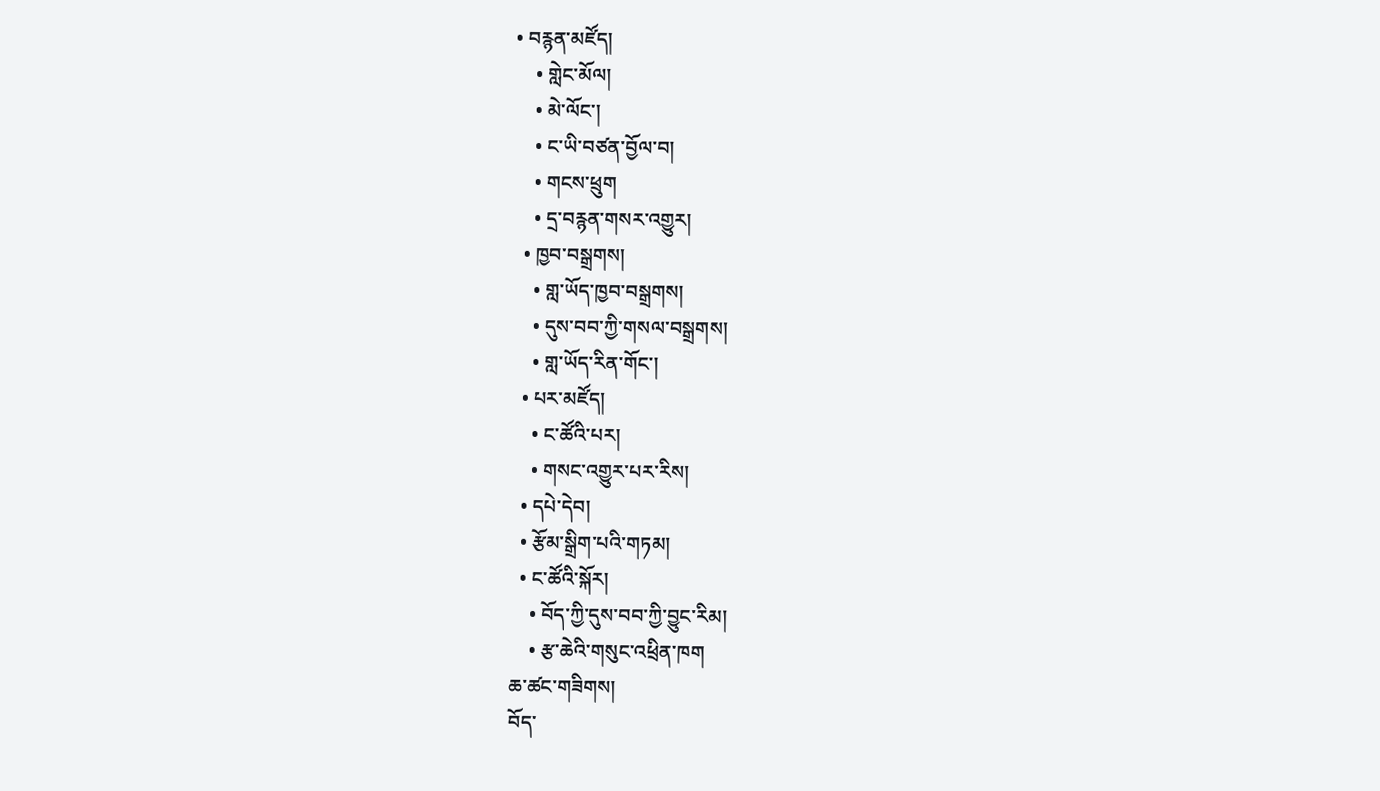• བརྙན་མཛོད།
    • གླེང་མོལ།
    • མེ་ལོང་།
    • ང་ཡི་བཙན་བྱོལ་བ།
    • གངས་ཕྲུག
    • དྲ་བརྙན་གསར་འགྱུར།
  • ཁྱབ་བསྒྲགས།
    • གླ་ཡོད་ཁྱབ་བསྒྲགས།
    • དུས་བབ་ཀྱི་གསལ་བསྒྲགས།
    • གླ་ཡོད་རིན་གོང་།
  • པར་མཛོད།
    • ང་ཚོའི་པར།
    • གསང་འགྱུར་པར་རིས།
  • དཔེ་དེབ།
  • རྩོམ་སྒྲིག་པའི་གཏམ།
  • ང་ཚོའི་སྐོར།
    • བོད་ཀྱི་དུས་བབ་ཀྱི་བྱུང་རིམ།
    • རྩ་ཆེའི་གསུང་འཕྲིན་ཁག
ཆ་ཚང་གཟིགས།
བོད་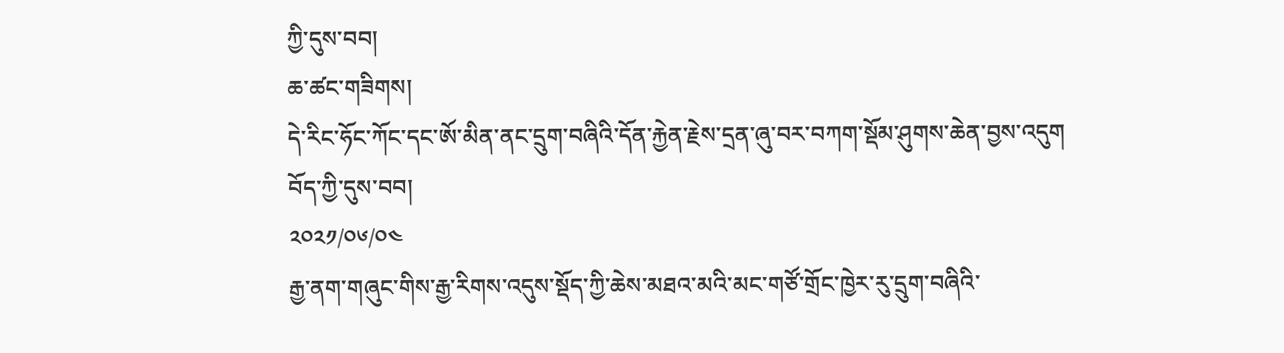ཀྱི་དུས་བབ།
ཆ་ཚང་གཟིགས།
དེ་རིང་ཧོང་ཀོང་དང་ཨོ་མིན་ནང་དྲུག་བཞིའི་དོན་རྐྱེན་རྗེས་དྲན་ཞུ་བར་བཀག་སྡོམ་ཤུགས་ཆེན་བྱས་འདུག
བོད་ཀྱི་དུས་བབ།
༢༠༢༡/༠༦/༠༤
རྒྱ་ནག་གཞུང་གིས་རྒྱ་རིགས་འདུས་སྡོད་ཀྱི་ཆེས་མཐའ་མའི་མང་གཙོ་གྲོང་ཁྱེར་རུ་དྲུག་བཞིའི་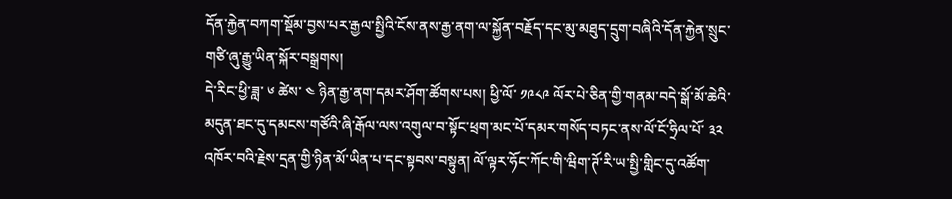དོན་རྐྱེན་བཀག་སྡོམ་བྱས་པར་རྒྱལ་སྤྱིའི་ངོས་ནས་རྒྱ་ནག་ལ་སྐྱོན་བརྗོད་དང་མུ་མཐུད་དྲུག་བཞིའི་དོན་རྐྱེན་སྲུང་གཙི་ཞུ་རྒྱུ་ཡིན་སྐོར་བསྒྲགས།
དེ་རིང་ཕྱི་ཟླ་ ༦ ཚེས་ ༤ ཉིན་རྒྱ་ནག་དམར་ཤོག་ཚོགས་པས། ཕྱི་ལོ་ ༡༩༨༩ ལོར་པེ་ཅིན་གྱི་གནམ་བདེ་སྒོ་མོ་ཆེའི་མདུན་ཐང་དུ་དམངས་གཙོའི་ཞི་རྒོལ་ལས་འགུལ་བ་སྟོང་ཕྲག་མང་པོ་དམར་གསོད་བཏང་ནས་ལོ་ངོ་ཧྲིལ་པོ་ ༣༢ འཁོར་བའི་རྗེས་དྲན་གྱི་ཉིན་མོ་ཡིན་པ་དང་སྟབས་བསྟུན། ལོ་ལྟར་ཧོང་ཀོང་གི་ཝིག་ཊོ་རི་ཡ་སྤྱི་གླིང་དུ་འཚོག་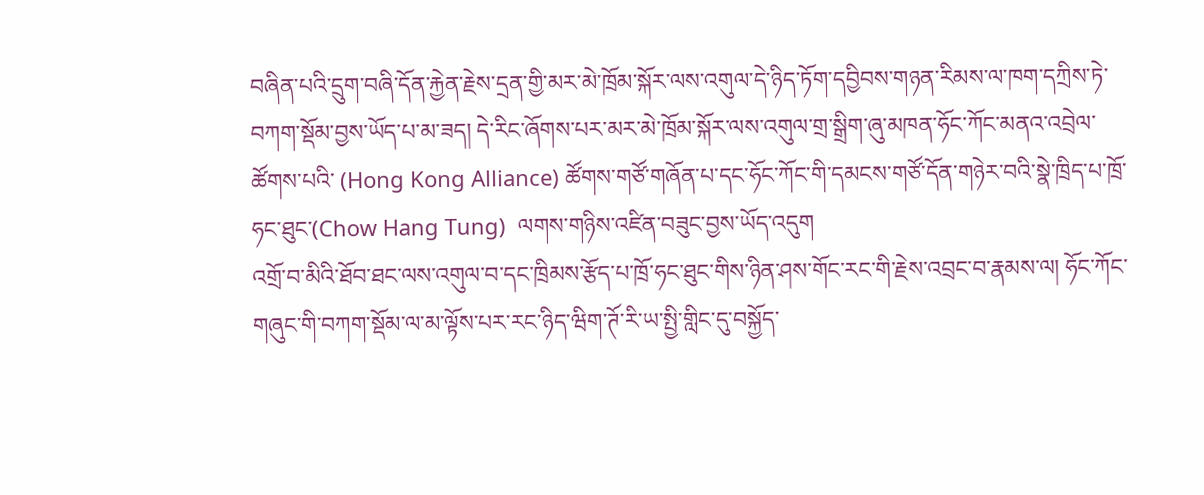བཞིན་པའི་དྲུག་བཞི་དོན་རྐྱེན་རྗེས་དྲན་གྱི་མར་མེ་ཁྲོམ་སྐོར་ལས་འགུལ་དེ་ཉིད་ཏོག་དབྱིབས་གཉན་རིམས་ལ་ཁག་དཀྲིས་ཏེ་བཀག་སྡོམ་བྱས་ཡོད་པ་མ་ཟད། དེ་རིང་ཞོགས་པར་མར་མེ་ཁྲོམ་སྐོར་ལས་འགུལ་གྲ་སྒྲིག་ཞུ་མཁན་ཧོང་ཀོང་མནའ་འབྲེལ་ཚོགས་པའི་ (Hong Kong Alliance) ཚོགས་གཙོ་གཞོན་པ་དང་ཧོང་ཀོང་གི་དམངས་གཙོ་དོན་གཉེར་བའི་སྣེ་ཁྲིད་པ་ཁྲོ་ཧང་ཐུང་(Chow Hang Tung)  ལགས་གཉིས་འཛིན་བཟུང་བྱས་ཡོད་འདུག
འགྲོ་བ་མིའི་ཐོབ་ཐང་ལས་འགུལ་བ་དང་ཁྲིམས་རྩོད་པ་ཁྲོ་ཧང་ཐུང་གིས་ཉིན་ཤས་གོང་རང་གི་རྗེས་འབྲང་བ་རྣམས་ལ། ཧོང་ཀོང་གཞུང་གི་བཀག་སྡོམ་ལ་མ་ལྟོས་པར་རང་ཉིད་ཝིག་ཊོ་རི་ཡ་སྤྱི་གླིང་དུ་བསྐྱོད་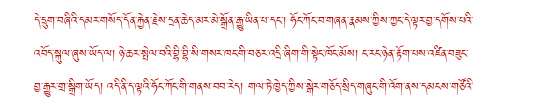དེ་དྲུག་བཞིའི་དམར་གསོད་དོན་རྐྱེན་རྗེས་དྲན་ཆེད་མར་མེ་སྒྲོན་རྒྱུ་ཡིན་པ་དང་། ཧོང་ཀོང་བ་གཞན་རྣམས་ཀྱིས་ཀྱང་དེ་ལྟར་བྱ་དགོས་པའི་འབོད་སྐུལ་ཞུས་ཡོད་ལ། ཉེ་ཆར་སྤེལ་བའི་བྷི་བྷི་སི་གསར་ཁང་གི་བཅར་འདྲི་ཞིག་གི་སྟེང་ཁོང་མོས། ང་རང་ཉེན་རྟོག་པས་འཛིན་བཟུང་བྱ་རྒྱུར་གྲ་སྒྲིག་ཡོད། འདི་ནི་ད་ལྟའི་ཧོང་ཀོང་གི་གནས་བབ་རེད། གལ་ཏེ་ཁྱེད་ཀྱིས་སྒེར་གཅོད་སྲིད་གཞུང་གི་འོག་ནས་དམངས་གཙོའི་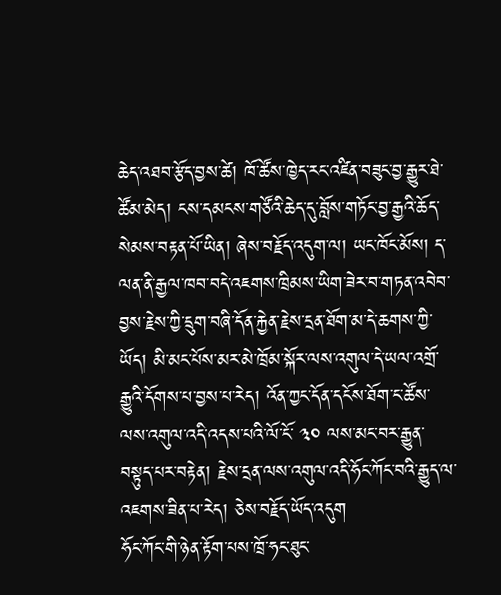ཆེད་འཐབ་རྩོད་བྱས་ཚེ། ཁོ་ཚོས་ཁྱེད་རང་འཛིན་བཟུང་བྱ་རྒྱུར་ཐེ་ཚོམ་མེད། ངས་དམངས་གཙོའི་ཆེད་དུ་བློས་གཏོང་བྱ་རྒྱའི་ཆོད་སེམས་བརྟན་པོ་ཡིན། ཞེས་བརྗོད་འདུག་ལ། ཡང་ཁོང་མོས། ད་ལན་ནི་རྒྱལ་ཁབ་བདེ་འཇགས་ཁྲིམས་ཡིག་ཟེར་བ་གཏན་འབེབ་བྱས་རྗེས་ཀྱི་དྲུག་བཞི་དོན་རྐྱེན་རྗེས་དྲན་ཐོག་མ་དེ་ཆགས་ཀྱི་ཡོད། མི་མང་པོས་མར་མེ་ཁྲོམ་སྐོར་ལས་འགུལ་དེ་ཡལ་འགྲོ་རྒྱུའི་དོགས་པ་བྱས་པ་རེད། འོན་ཀྱང་དོན་དངོས་ཐོག་ང་ཚོས་ལས་འགུལ་འདི་འདས་པའི་ལོ་ངོ་ ༣༠ ལས་མང་བར་རྒྱུན་བསྟུད་པར་བརྟེན། རྗེས་དྲན་ལས་འགུལ་འདི་ཧོང་ཀོང་བའི་རྒྱུད་ལ་འཇགས་ཟིན་པ་རེད། ཅེས་བརྗོད་ཡོད་འདུག
ཧོང་ཀོང་གི་ཉེན་རྟོག་པས་ཁྲོ་ཧང་ཐུང་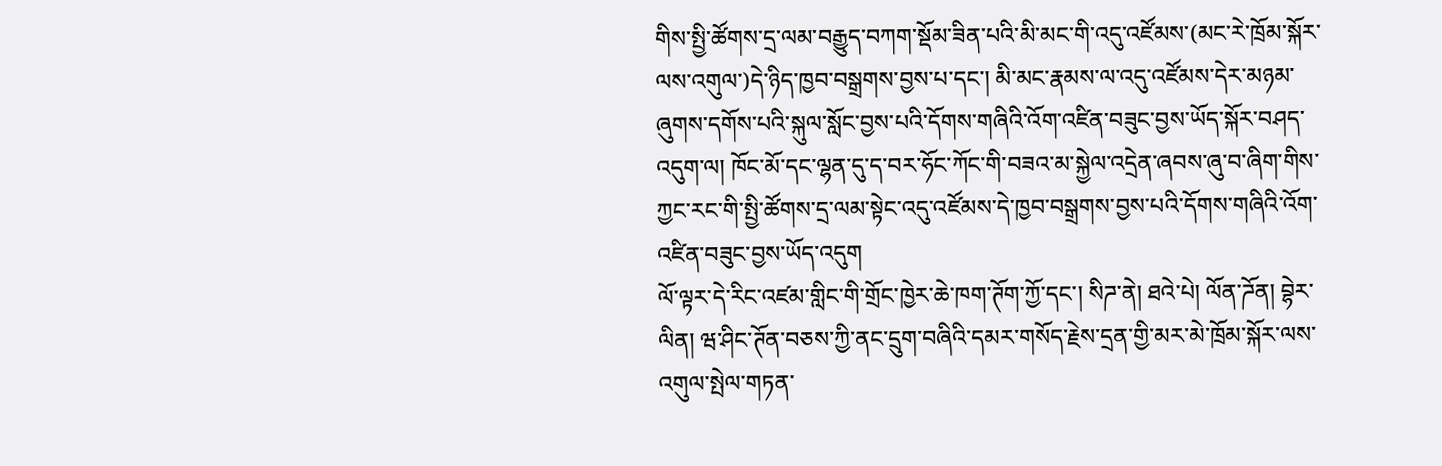གིས་སྤྱི་ཚོགས་དྲ་ལམ་བརྒྱུད་བཀག་སྡོམ་ཟིན་པའི་མི་མང་གི་འདུ་འཛོམས་(མང་རེ་ཁྲོམ་སྐོར་ལས་འགུལ་)དེ་ཉིད་ཁྱབ་བསྒྲགས་བྱས་པ་དང་། མི་མང་རྣམས་ལ་འདུ་འཛོམས་དེར་མཉམ་ཞུགས་དགོས་པའི་སྐུལ་སློང་བྱས་པའི་དོགས་གཞིའི་འོག་འཛིན་བཟུང་བྱས་ཡོད་སྐོར་བཤད་འདུག་ལ། ཁོང་མོ་དང་ལྷན་དུ་ད་བར་ཧོང་ཀོང་གི་བཟའ་མ་སྐྱེལ་འདྲེན་ཞབས་ཞུ་བ་ཞིག་གིས་ཀྱང་རང་གི་སྤྱི་ཚོགས་དྲ་ལམ་སྟེང་འདུ་འཛོམས་དེ་ཁྱབ་བསྒྲགས་བྱས་པའི་དོགས་གཞིའི་འོག་འཛིན་བཟུང་བྱས་ཡོད་འདུག
ལོ་ལྟར་དེ་རིང་འཛམ་གླིང་གི་གྲོང་ཁྱེར་ཆེ་ཁག་ཊོག་ཀྱོ་དང་། སིཌ་ནེ། ཐའེ་པེ། ལོན་ཌོན། བྷེར་ལིན། ཝ་ཤིང་ཊོན་བཅས་ཀྱི་ནང་དྲུག་བཞིའི་དམར་གསོད་རྗེས་དྲན་གྱི་མར་མེ་ཁྲོམ་སྐོར་ལས་འགུལ་སྤེལ་གཏན་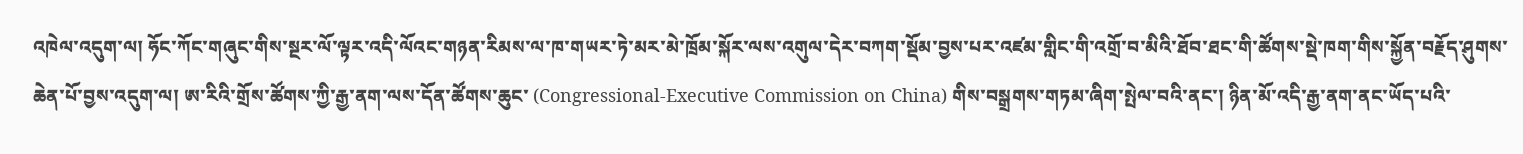འཁེལ་འདུག་ལ། ཧོང་ཀོང་གཞུང་གིས་སྔར་ལོ་ལྟར་འདི་ལོའང་གཉན་རིམས་ལ་ཁ་གཡར་ཏེ་མར་མེ་ཁྲོམ་སྐོར་ལས་འགུལ་དེར་བཀག་སྡོམ་བྱས་པར་འཛམ་གླིང་གི་འགྲོ་བ་མིའི་ཐོབ་ཐང་གི་ཚོགས་སྡེ་ཁག་གིས་སྐྱོན་བརྗོད་ཤུགས་ཆེན་པོ་བྱས་འདུག་ལ། ཨ་རིའི་གྲོས་ཚོགས་ཀྱི་རྒྱ་ནག་ལས་དོན་ཚོགས་ཆུང་ (Congressional-Executive Commission on China) གིས་བསྒྲགས་གཏམ་ཞིག་སྤེལ་བའི་ནང་། ཉིན་མོ་འདི་རྒྱ་ནག་ནང་ཡོད་པའི་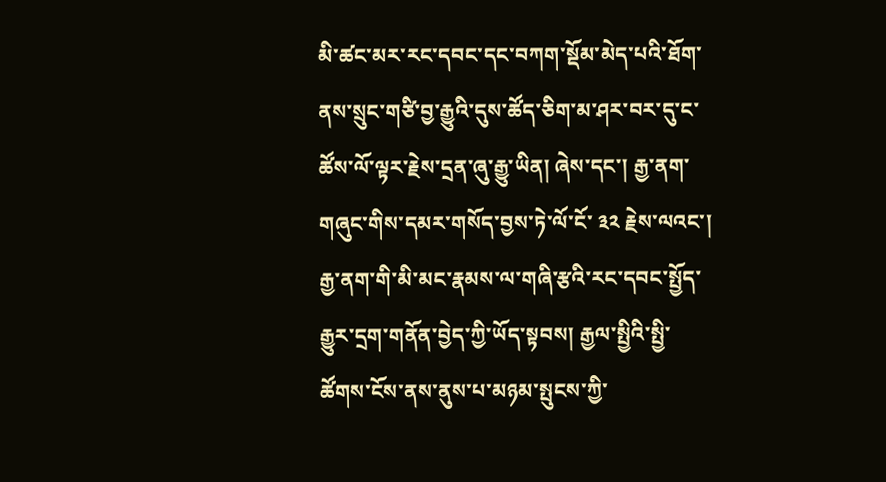མི་ཚང་མར་རང་དབང་དང་བཀག་སྡོམ་མེད་པའི་ཐོག་ནས་སྲུང་གཙི་བྱ་རྒྱུའི་དུས་ཚོད་ཅིག་མ་ཤར་བར་དུ་ང་ཚོས་ལོ་ལྟར་རྗེས་དྲན་ཞུ་རྒྱུ་ཡིན། ཞེས་དང་། རྒྱ་ནག་གཞུང་གིས་དམར་གསོད་བྱས་ཏེ་ལོ་ངོ་ ༣༢ རྗེས་ལའང་། རྒྱ་ནག་གི་མི་མང་རྣམས་ལ་གཞི་རྩའི་རང་དབང་སྤྱོད་རྒྱུར་དྲག་གནོན་བྱེད་ཀྱི་ཡོད་སྟབས། རྒྱལ་སྤྱིའི་སྤྱི་ཚོགས་ངོས་ནས་ནུས་པ་མཉམ་སྤུངས་ཀྱི་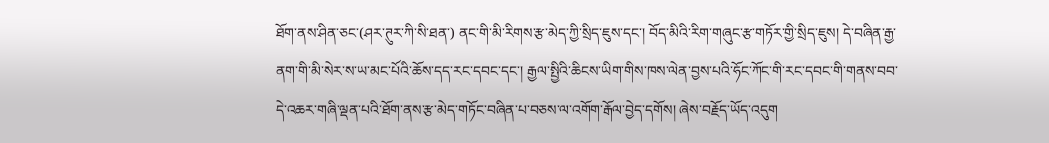ཐོག་ནས་ཤིན་ཅང་(ཤར་ཊུར་ཀི་སི་ཐན་) ནང་གི་མི་རིགས་རྩ་མེད་ཀྱི་སྲིད་ཇུས་དང་། བོད་མིའི་རིག་གཞུང་རྩ་གཏོར་གྱི་སྲིད་ཇུས། དེ་བཞིན་རྒྱ་ནག་གི་མི་སེར་ས་ཡ་མང་པོའི་ཆོས་དད་རང་དབང་དང་། རྒྱལ་སྤྱིའི་ཆིངས་ཡིག་གིས་ཁས་ལེན་བྱས་པའི་ཧོང་ཀོང་གི་རང་དབང་གི་གནས་བབ་དེ་འཆར་གཞི་ལྡན་པའི་ཐོག་ནས་རྩ་མེད་གཏོང་བཞིན་པ་བཅས་ལ་འགོག་རྒོལ་བྱེད་དགོས། ཞེས་བརྗོད་ཡོད་འདུག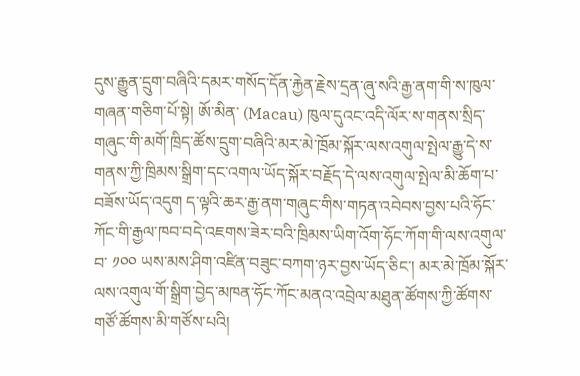དུས་རྒྱུན་དྲུག་བཞིའི་དམར་གསོད་དོན་རྐྱེན་རྗེས་དྲན་ཞུ་སའི་རྒྱ་ནག་གི་ས་ཁུལ་གཞན་གཅིག་པོ་སྟེ། ཨོ་མིན་ (Macau) ཁུལ་དུའང་འདི་ལོར་ས་གནས་སྲིད་གཞུང་གི་མགོ་ཁྲིད་ཚོས་དྲུག་བཞིའི་མར་མེ་ཁྲོམ་སྐོར་ལས་འགུལ་སྤེལ་རྒྱུ་དེ་ས་གནས་ཀྱི་ཁྲིམས་སྒྲིག་དང་འགལ་ཡོད་སྐོར་བརྗོད་དེ་ལས་འགུལ་སྤེལ་མི་ཆོག་པ་བཟོས་ཡོད་འདུག ད་ལྟའི་ཆར་རྒྱ་ནག་གཞུང་གིས་གཏན་འབེབས་བྱས་པའི་ཧོང་ཀོང་གི་རྒྱལ་ཁབ་བདེ་འཇགས་ཟེར་བའི་ཁྲིམས་ཡིག་འོག་ཧོང་ཀོག་གི་ལས་འགུལ་བ་ ༡༠༠ ཡས་མས་ཤིག་འཛིན་བཟུང་བཀག་ཉར་བྱས་ཡོད་ཅིང་། མར་མེ་ཁྲོམ་སྐོར་ལས་འགུལ་གོ་སྒྲིག་བྱེད་མཁན་ཧོང་ཀོང་མནའ་འབྲེལ་མཐུན་ཚོགས་ཀྱི་ཚོགས་གཙོ་ཚོགས་མི་གཙོས་པའི།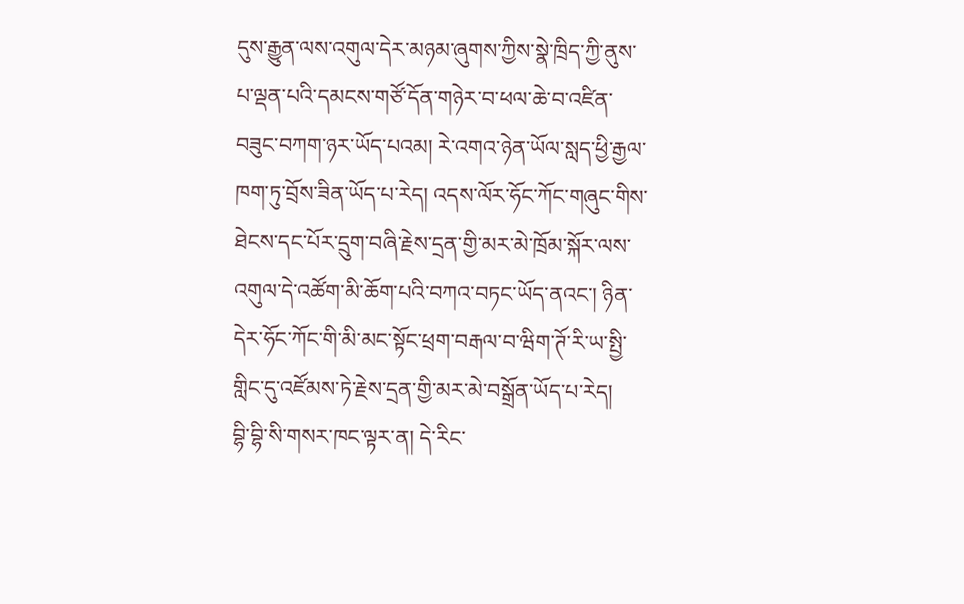དུས་རྒྱུན་ལས་འགུལ་དེར་མཉམ་ཞུགས་ཀྱིས་སྣེ་ཁྲིད་ཀྱི་ནུས་པ་ལྡན་པའི་དམངས་གཙོ་དོན་གཉེར་བ་ཕལ་ཆེ་བ་འཛིན་བཟུང་བཀག་ཉར་ཡོད་པའམ། རེ་འགའ་ཉེན་ཡོལ་སླད་ཕྱི་རྒྱལ་ཁག་ཏུ་བྲོས་ཟིན་ཡོད་པ་རེད། འདས་ལོར་ཧོང་ཀོང་གཞུང་གིས་ཐེངས་དང་པོར་དྲུག་བཞི་རྗེས་དྲན་གྱི་མར་མེ་ཁྲོམ་སྐོར་ལས་འགུལ་དེ་འཚོག་མི་ཆོག་པའི་བཀའ་བཏང་ཡོད་ནའང་། ཉིན་དེར་ཧོང་ཀོང་གི་མི་མང་སྟོང་ཕྲག་བརྒལ་བ་ཝིག་ཊོ་རི་ཡ་སྤྱི་གླིང་དུ་འཛོམས་ཏེ་རྗེས་དྲན་གྱི་མར་མེ་བསྒྲོན་ཡོད་པ་རེད།
བྷི་བྷི་སི་གསར་ཁང་ལྟར་ན། དེ་རིང་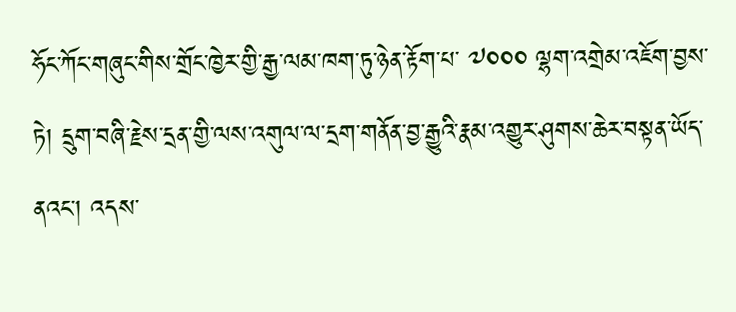ཧོང་ཀོང་གཞུང་གིས་གྲོང་ཁྱེར་གྱི་རྒྱ་ལམ་ཁག་ཏུ་ཉེན་རྟོག་པ་ ༧༠༠༠ ལྷག་འགྲེམ་འཇོག་བྱས་ཏེ། དྲུག་བཞི་རྗེས་དྲན་གྱི་ལས་འགུལ་ལ་དྲག་གནོན་བྱ་རྒྱུའི་རྣམ་འགྱུར་ཤུགས་ཆེར་བསྟན་ཡོད་ནའང་། འདས་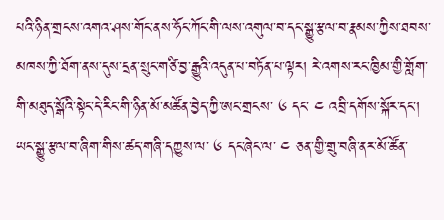པའི་ཉིན་གྲངས་འགའ་ཤས་གོང་ནས་ཧོང་ཀོང་གི་ལས་འགུལ་བ་དང་སྒྱུ་རྩལ་བ་རྣམས་ཀྱིས་ཐབས་མཁས་ཀྱི་ཐོག་ནས་དུས་དྲན་སྲུང་གཙི་བྱ་རྒྱུའི་འདུན་པ་བཏོན་པ་ལྟར། རེ་འགས་རང་ཁྱིམ་གྱི་གློག་གི་མཐུད་སྒོའི་སྟེང་དེ་རིང་གི་ཉིན་མོ་མཚོན་བྱེད་ཀྱི་ཨང་གྲངས་ ༦ དང་ ༤ འབྲི་དགོས་སྐོར་དང་། ཡང་སྒྱུ་རྩལ་བ་ཞིག་གིས་ཚད་གཞི་དཀྱུས་ལ་ ༦ དང་ཞེང་ལ་ ༤ ཅན་གྱི་གྲུ་བཞི་ནར་མོ་ཚོན་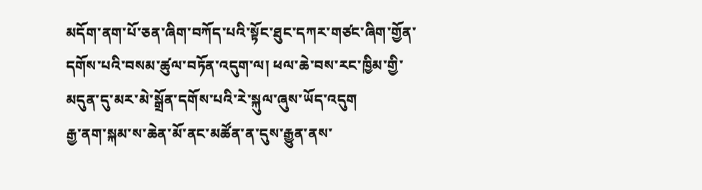མདོག་ནག་པོ་ཅན་ཞིག་བཀོད་པའི་སྟོང་ཐུང་དཀར་གཙང་ཞིག་གྱོན་དགོས་པའི་བསམ་ཚུལ་བཏོན་འདུག་ལ། ཕལ་ཆེ་བས་རང་ཁྱིམ་གྱི་མདུན་དུ་མར་མེ་སྒྲོན་དགོས་པའི་རེ་སྐུལ་ཞུས་ཡོད་འདུག
རྒྱ་ནག་སྐམ་ས་ཆེན་མོ་ནང་མཚོན་ན་དུས་རྒྱུན་ནས་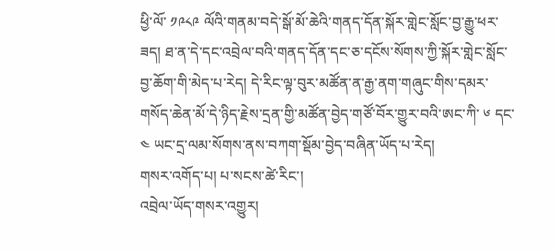ཕྱི་ལོ་ ༡༩༨༩ ལོའི་གནམ་བདེ་སྒོ་མོ་ཆེའི་གནད་དོན་སྐོར་གླེང་སློང་བྱ་རྒྱུ་ཕར་ཟད། ཐ་ན་དེ་དང་འབྲེལ་བའི་གནད་དོན་དང་ཅ་དངོས་སོགས་ཀྱི་སྐོར་གླེང་སློང་བྱ་ཆོག་གི་མེད་པ་རེད། དེ་རིང་ལྟ་བུར་མཚོན་ན་རྒྱ་ནག་གཞུང་གིས་དམར་གསོད་ཆེན་མོ་དེ་ཉིད་རྗེས་དྲན་གྱི་མཚོན་བྱེད་གཙོ་བོར་གྱུར་བའི་ཨང་ཀི་ ༦ དང་ ༤ ཡང་དྲ་ལམ་སོགས་ནས་བཀག་སྡོམ་བྱེད་བཞིན་ཡོད་པ་རེད།
གསར་འགོད་པ། པ་སངས་ཚེ་རིང་།
འབྲེལ་ཡོད་གསར་འགྱུར།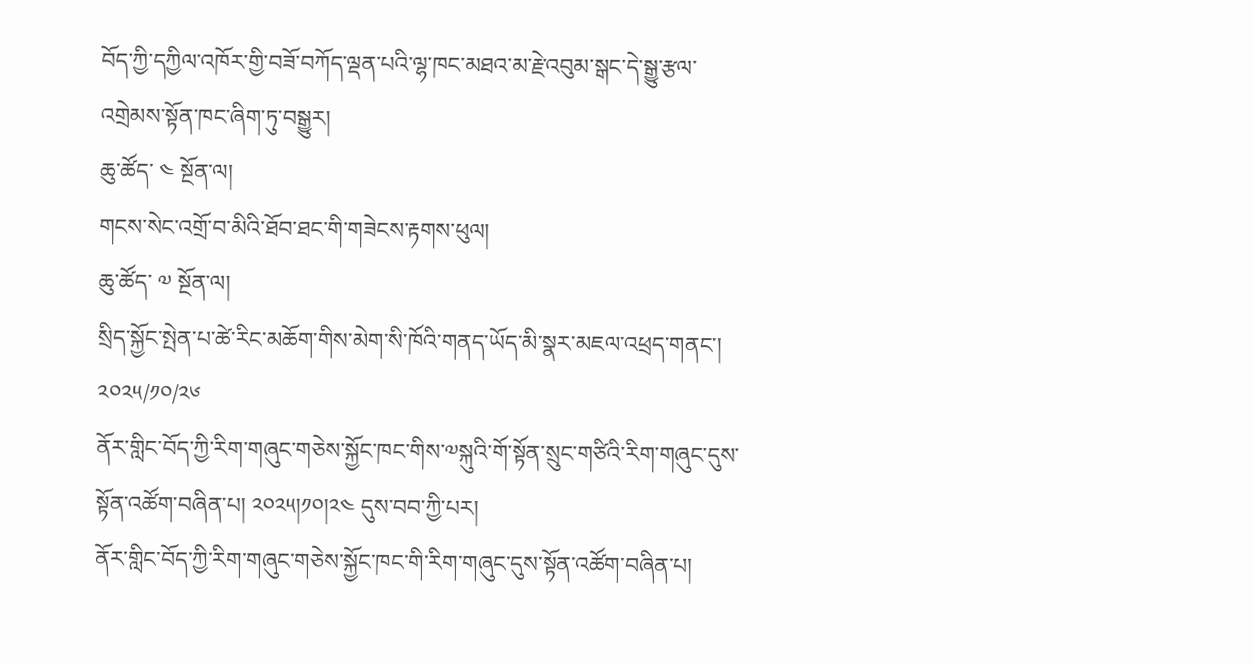བོད་ཀྱི་དཀྱིལ་འཁོར་གྱི་བཟོ་བཀོད་ལྡན་པའི་ལྷ་ཁང་མཐའ་མ་རྗེ་འབུམ་སྒང་དེ་སྒྱུ་རྩལ་འགྲེམས་སྟོན་ཁང་ཞིག་ཏུ་བསྒྱུར།
ཆུ་ཚོད་ ༤ སྔོན་ལ།
གངས་སེང་འགྲོ་བ་མིའི་ཐོབ་ཐང་གི་གཟེངས་རྟགས་ཕུལ།
ཆུ་ཚོད་ ༧ སྔོན་ལ།
སྲིད་སྐྱོང་སྤེན་པ་ཚེ་རིང་མཆོག་གིས་མེག་སི་ཁོའི་གནད་ཡོད་མི་སྣར་མཇལ་འཕྲད་གནང་།
༢༠༢༥/༡༠/༢༦
ནོར་གླིང་བོད་ཀྱི་རིག་གཞུང་གཅེས་སྐྱོང་ཁང་གིས་༧སྐུའི་གོ་སྟོན་སྲུང་གཙིའི་རིག་གཞུང་དུས་སྟོན་འཚོག་བཞིན་པ། ༢༠༢༥།༡༠།༢༤ དུས་བབ་ཀྱི་པར།
ནོར་གླིང་བོད་ཀྱི་རིག་གཞུང་གཅེས་སྐྱོང་ཁང་གི་རིག་གཞུང་དུས་སྟོན་འཚོག་བཞིན་པ།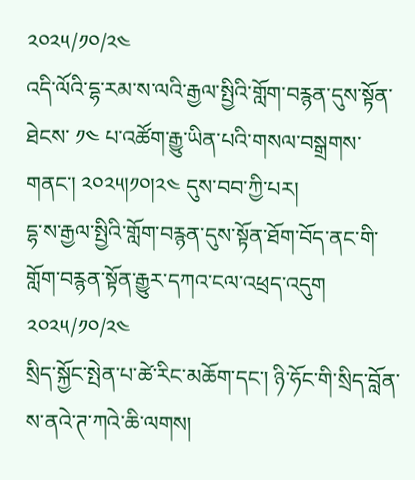༢༠༢༥/༡༠/༢༤
འདི་ལོའི་དྷ་རམ་ས་ལའི་རྒྱལ་སྤྱིའི་གློག་བརྙན་དུས་སྟོན་ཐེངས་ ༡༤ པ་འཚོག་རྒྱུ་ཡིན་པའི་གསལ་བསྒྲགས་གནང་། ༢༠༢༥།༡༠།༢༤ དུས་བབ་ཀྱི་པར།
དྷ་ས་རྒྱལ་སྤྱིའི་གློག་བརྙན་དུས་སྟོན་ཐོག་བོད་ནང་གི་གློག་བརྙན་སྟོན་རྒྱུར་དཀའ་ངལ་འཕྲད་འདུག
༢༠༢༥/༡༠/༢༤
སྲིད་སྐྱོང་སྤེན་པ་ཚེ་རིང་མཆོག་དང་། ཉི་ཧོང་གི་སྲིད་བློན་ས་ནའེ་ཊ་ཀའེ་ཆི་ལགས།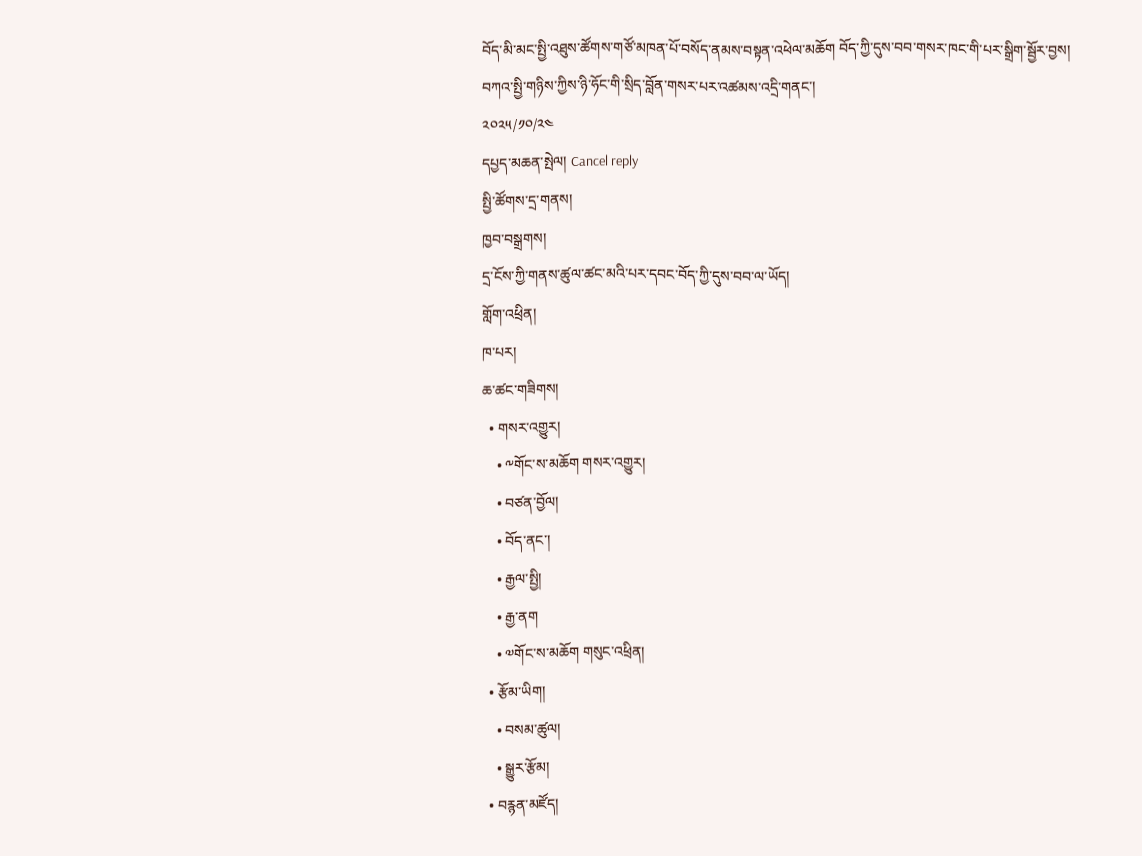བོད་མི་མང་སྤྱི་འཐུས་ཚོགས་གཙོ་མཁན་པོ་བསོད་ནམས་བསྟན་འཕེལ་མཆོག བོད་ཀྱི་དུས་བབ་གསར་ཁང་གི་པར་སྒྲིག་སྦྱོར་བྱས།
བཀའ་སྤྱི་གཉིས་ཀྱིས་ཉི་ཧོང་གི་སྲིད་བློན་གསར་པར་འཚམས་འདྲི་གནང་།
༢༠༢༥/༡༠/༢༤
དཔྱད་མཆན་སྤེལ། Cancel reply
སྤྱི་ཚོགས་དྲ་གནས།
ཁྱབ་བསྒྲགས།
དྲ་ངོས་ཀྱི་གནས་ཚུལ་ཚང་མའི་པར་དབང་བོད་ཀྱི་དུས་བབ་ལ་ཡོད།
གློག་འཕྲིན།
ཁ་པར།
ཆ་ཚང་གཟིགས།
  • གསར་འགྱུར།
    • ༸གོང་ས་མཆོག གསར་འགྱུར།
    • བཙན་བྱོལ།
    • བོད་ནང་།
    • རྒྱལ་སྤྱི།
    • རྒྱ་ནག
    • ༧གོང་ས་མཆོག གསུང་འཕྲིན།
  • རྩོམ་ཡིག།
    • བསམ་ཚུལ།
    • སྒྱུར་རྩོམ།
  • བརྙན་མཛོད།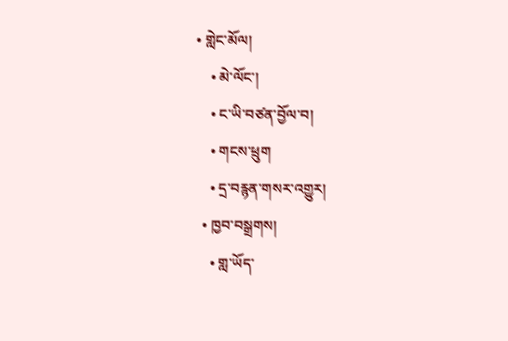• གླེང་མོལ།
    • མེ་ལོང་།
    • ང་ཡི་བཙན་བྱོལ་བ།
    • གངས་ཕྲུག
    • དྲ་བརྙན་གསར་འགྱུར།
  • ཁྱབ་བསྒྲགས།
    • གླ་ཡོད་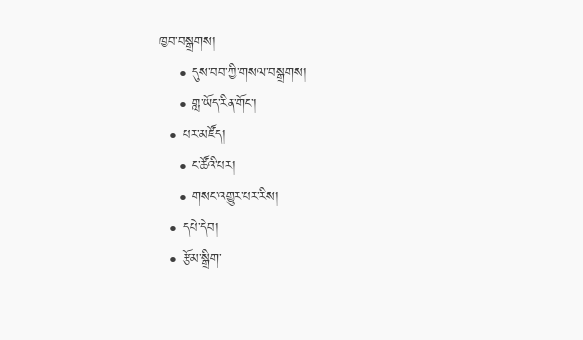ཁྱབ་བསྒྲགས།
    • དུས་བབ་ཀྱི་གསལ་བསྒྲགས།
    • གླ་ཡོད་རིན་གོང་།
  • པར་མཛོད།
    • ང་ཚོའི་པར།
    • གསང་འགྱུར་པར་རིས།
  • དཔེ་དེབ།
  • རྩོམ་སྒྲིག་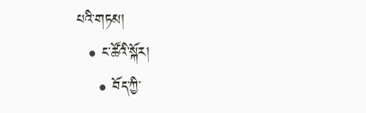པའི་གཏམ།
  • ང་ཚོའི་སྐོར།
    • བོད་ཀྱི་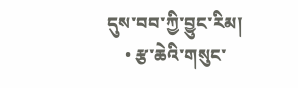དུས་བབ་ཀྱི་བྱུང་རིམ།
    • རྩ་ཆེའི་གསུང་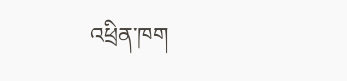འཕྲིན་ཁག